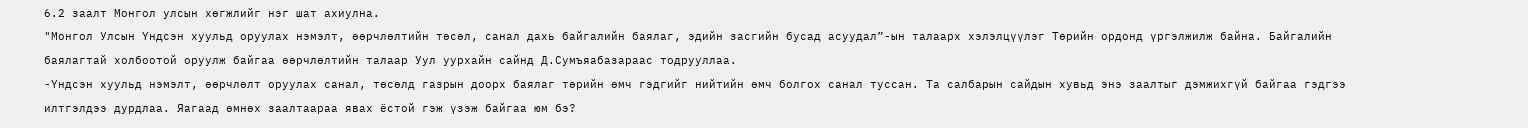6.2 заалт Монгол улсын хөгжлийг нэг шат ахиулна.
"Монгол Улсын Үндсэн хуульд оруулах нэмэлт, өөрчлөлтийн төсөл, санал дахь байгалийн баялаг, эдийн засгийн бусад асуудал”-ын талаарх хэлэлцүүлэг Төрийн ордонд үргэлжилж байна. Байгалийн баялагтай холбоотой оруулж байгаа өөрчлөлтийн талаар Уул уурхайн сайнд Д.Сумъяабазараас тодрууллаа.
-Үндсэн хуульд нэмэлт, өөрчлөлт оруулах санал, төсөлд газрын доорх баялаг төрийн өмч гэдгийг нийтийн өмч болгох санал туссан. Та салбарын сайдын хувьд энэ заалтыг дэмжихгүй байгаа гэдгээ илтгэлдээ дурдлаа. Яагаад өмнөх заалтаараа явах ёстой гэж үзэж байгаа юм бэ?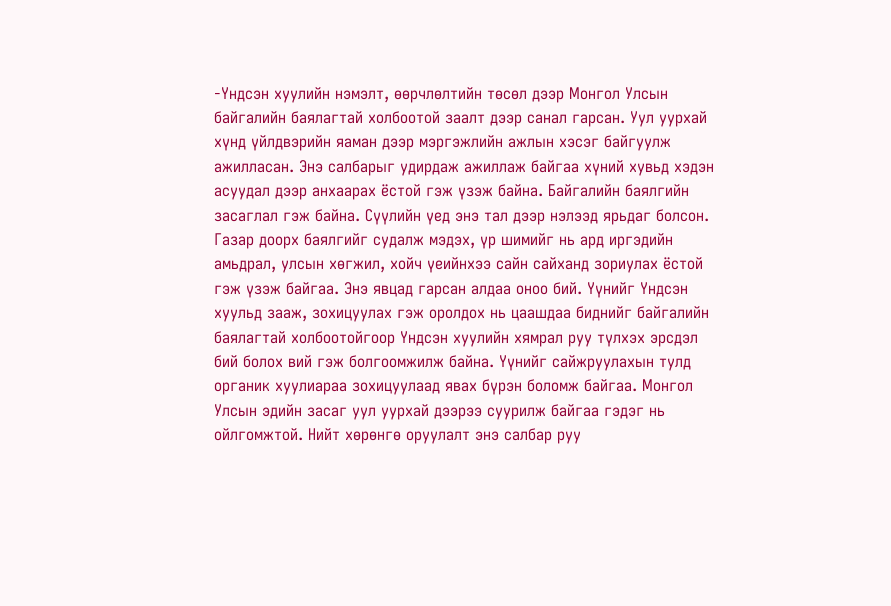-Үндсэн хуулийн нэмэлт, өөрчлөлтийн төсөл дээр Монгол Улсын байгалийн баялагтай холбоотой заалт дээр санал гарсан. Уул уурхай хүнд үйлдвэрийн яаман дээр мэргэжлийн ажлын хэсэг байгуулж ажилласан. Энэ салбарыг удирдаж ажиллаж байгаа хүний хувьд хэдэн асуудал дээр анхаарах ёстой гэж үзэж байна. Байгалийн баялгийн засаглал гэж байна. Сүүлийн үед энэ тал дээр нэлээд ярьдаг болсон. Газар доорх баялгийг судалж мэдэх, үр шимийг нь ард иргэдийн амьдрал, улсын хөгжил, хойч үеийнхээ сайн сайханд зориулах ёстой гэж үзэж байгаа. Энэ явцад гарсан алдаа оноо бий. Үүнийг Үндсэн хуульд зааж, зохицуулах гэж оролдох нь цаашдаа биднийг байгалийн баялагтай холбоотойгоор Үндсэн хуулийн хямрал руу түлхэх эрсдэл бий болох вий гэж болгоомжилж байна. Үүнийг сайжруулахын тулд органик хуулиараа зохицуулаад явах бүрэн боломж байгаа. Монгол Улсын эдийн засаг уул уурхай дээрээ суурилж байгаа гэдэг нь ойлгомжтой. Нийт хөрөнгө оруулалт энэ салбар руу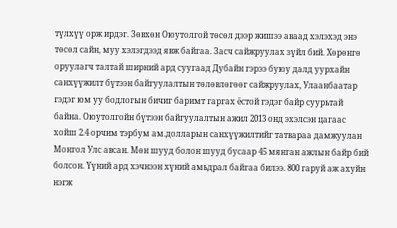түлхүү орж ирдэг. Зөвхөн Оюутолгой төсөл дээр жишээ аваад хэлэхэд энэ төсөл сайн, муу хэлэгдээд явж байгаа. Засч сайжруулах зүйл бий. Хөрөнгө оруулагч талтай ширний ард суугаад Дубайн гэрээ буюу далд уурхайн санхүүжилт бүтээн байгуулалтын төлөвлөгөөг сайжруулах, Улаанбаатар гэдэг юм уу бодлогын бичиг баримт гаргах ёстой гэдэг байр суурьтай байна. Оюутолгойн бүтээн байгуулалтын ажил 2013 онд эхэлсэн цагаас хойш 2.4 орчим тэрбум ам.долларын санхүүжилтийг татвараа дамжуулан Монгол Улс авсан. Мөн шууд болон шууд бусаар 45 мянган ажлын байр бий болсон. Үүний ард хэчнээн хүний амьдрал байгаа билээ. 800 гаруй аж ахуйн нэгж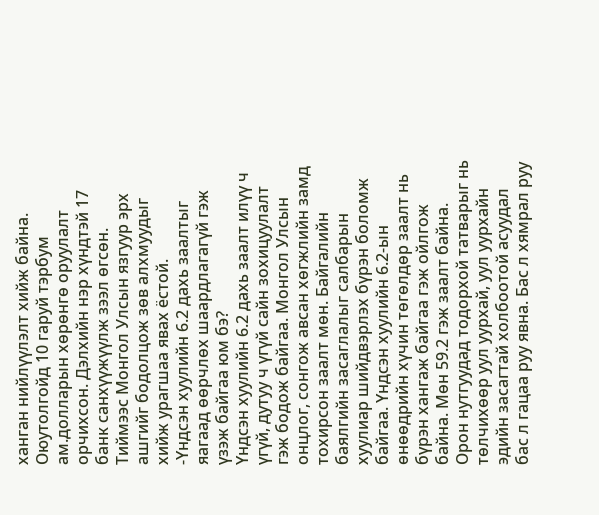ханган нийлүүлэлт хийж байна. Оюутолгойд 10 гаруй тэрбум ам.долларын хөрөнгө оруулалт орчихсон. Дэлхийн нэр хүндтэй 17 банк санхүүжүүлж зээл өгсөн. Тиймээс Монгол Улсын язгуур эрх ашгийг бодолцож зөв алхмуудыг хийж урагшаа явах ёстой.
-Үндсэн хуулийн 6.2 дахь заалтыг яагаад өөрчлөх шаардлагагүй гэж үзэж байгаа юм бэ?
Үндсэн хуулийн 6.2 дахь заалт илүү ч үгүй, дутуу ч үгүй сайн зохицуулалт гэж бодож байгаа. Монгол Улсын онцлог, сонгож авсан хөгжлийн замд тохирсон заалт мөн. Байгалийн баялгийн засаглалыг салбарын хуулиар шийдвэрлэх бүрэн боломж байгаа. Үндсэн хуулийн 6.2-ын өнөөдрийн хүчин төгөлдөр заалт нь бүрэн хангаж байгаа гэж ойлгож байна. Мөн 59.2 гэж заалт байна. Орон нутгуудад тодорхой татварыг нь төлчихөөр уул уурхай, уул уурхайн эдийн засагтай холбоотой асуудал бас л гацаа руу явна. Бас л хямрал руу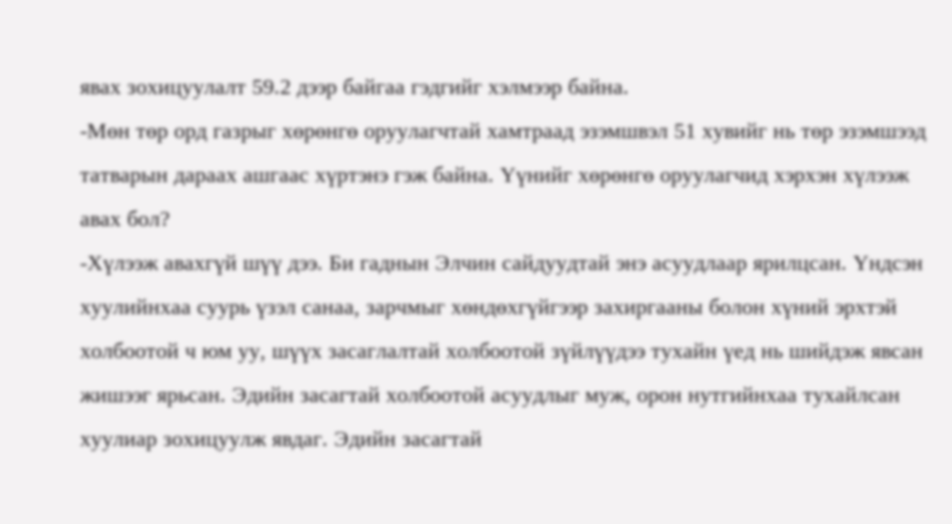явах зохицуулалт 59.2 дээр байгаа гэдгийг хэлмээр байна.
-Мөн төр орд газрыг хөрөнгө оруулагчтай хамтраад эзэмшвэл 51 хувийг нь төр эзэмшээд татварын дараах ашгаас хүртэнэ гэж байна. Үүнийг хөрөнгө оруулагчид хэрхэн хүлээж авах бол?
-Хүлээж авахгүй шүү дээ. Би гаднын Элчин сайдуудтай энэ асуудлаар ярилцсан. Үндсэн хуулийнхаа суурь үзэл санаа, зарчмыг хөндөхгүйгээр захиргааны болон хүний эрхтэй холбоотой ч юм уу, шүүх засаглалтай холбоотой зүйлүүдээ тухайн үед нь шийдэж явсан жишээг ярьсан. Эдийн засагтай холбоотой асуудлыг муж, орон нутгийнхаа тухайлсан хуулиар зохицуулж явдаг. Эдийн засагтай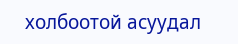холбоотой асуудал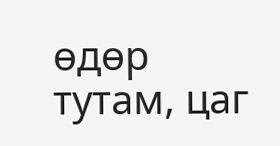өдөр тутам, цаг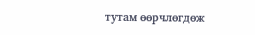тутам өөрчлөгдөж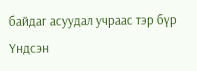байдаг асуудал учраас тэр бүр Үндсэн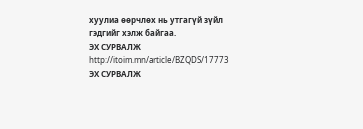хуулиа өөрчлөх нь утгагүй зүйл гэдгийг хэлж байгаа.
ЭХ СУРВАЛЖ http://itoim.mn/article/BZQDS/17773
ЭХ СУРВАЛЖ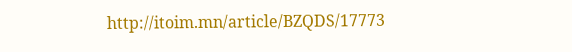http://itoim.mn/article/BZQDS/17773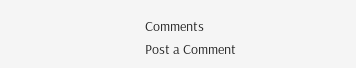Comments
Post a Comment